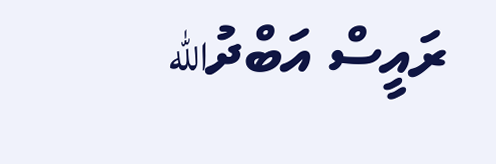ރައީސް އަބްދުالله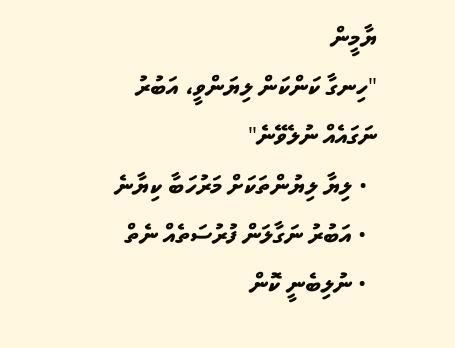ޔާމީން
"ހިނގާ ކަންކަން ލިޔަންވީ، އަބުރު ނަގައެއް ނުލެވޭނެ"
  • ލިޔާ ލިޔުންތަކަށް މަރުހަބާ ކިޔާނެ
  • އަބުރު ނަގާލަން ފުރުސަތެއް ނެތް
  • ނުލިބެނީ ކޮން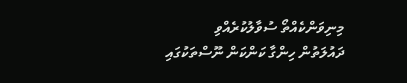މިނިވަންކެއްތޯ ސުވާލުކުރެއްވި
ދައުލަތުން ހިންގާ ކަންކަން ނޫސްތަކުގައި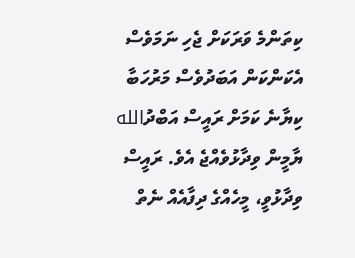ކިތަންމެ ވަރަކަށް ޖެހި ނަމަވެސް އެކަންކަން އަބަދުވެސް މަރުހަބާ ކިޔާނެ ކަމަށް ރައީސް އަބްދުالله ޔާމީން ވިދާޅުވެއްޖެ އެވެ. ރައީސް ވިދާޅުވީ، މީހެއްގެ ދިފާއެއް ނެތް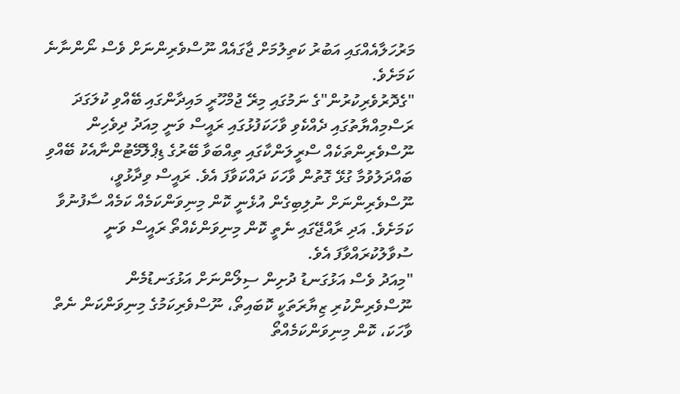މަރުހަލާއެއްގައި އަބުރު ކަތިލުމަށް ޖާގައެއް ނޫސްވެރިންނަށް ވެސް ނޯންނާނެ ކަމަށެވެ.
"ގެދޮރުވެރިކުރުން"ގެ ނަމުގައި މިރޭ ޖުމްހޫރީ މައިދާންގައި ބޭއްވި ކުލަގަދަ ރަސްމިއްޔާތުގައި ދެއްކެވި ވާހަކަފުޅުގައި ރައީސް ވަނީ މިއަދު ދިވެހިން ނޫސްވެރިންތަކެއް ސްރީލަންކާގައި ތިއްބަވާ ބޭރުގެ ޑިޕްލޮމޭޓުންނާއެކު ބޭއްވި ބައްދަލުވުމާ ގުޅޭ ގޮތުން ވާހަކަ ދައްކަވާފަ އެވެ. ރައީސް ވިދާޅުވީ، ނޫސްވެރިންނަށް ނުލިބިގެން އުޅެނީ ކޮން މިނިވަންކަމެއް ކަމެއް ސާފުނުވާ ކަމަށެވެ. އަދި ރާއްޖޭގައި ނެތީ ކޮން މިނިވަންކެއްތޯ ރައީސް ވަނީ ސުވާލުކުރައްވާފަ އެވެ.
"މިއަދު ވެސް އަޅުގަނޑު ދުށިން ސިލޯންނަށް އަޅުގަނޑުމެން ނޫސްވެރިންކުރި ޒިޔާރަތަކީ ކޮބައިތޯ، ނޫސްވެރިކަމުގެ މިނިވަންކަން ނެތް ވާހަކަ، ކޮން މިނިވަންކަމެއްތޯ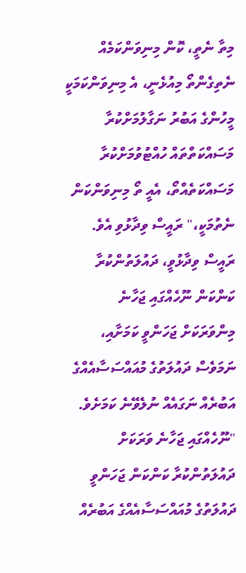މިތާ ނެތީ، ކޮން މިނިވަންކަމެއް ނެތިގެންތޯ މިއުޅެނީ، އެ މިނިވަންކަމަކީ މީހުންގެ އަބުރު ނަގާލުމަށްކުރާ މަސައްކަތްތައް ހުއްޓުވުމަށްކުރާ މަސައްކަތެއްތޯ، އެއީ ތޯ މިނިވަންކަން ނެތުމަކީ،" ރައީސް ވިދާޅުވި އެވެ.
ރައީސް ވިދާޅުވީ، ދައުލަތުންކުރާ ކަންކަން ނޫހެއްގައި ޖަހާނެ މިންވަރަކަށް ޖަހަންވީ ކަމަށާއި، ނަމަވެސް ދައުލަތުގެ މުއައްސަސާއެއްގެ އަބުރެއް ނަގައެއް ނުލެވޭނެ ކަމަށެވެ.
"ނޫހެއްގައި ޖަހާނެ ވަރަކަށް ދައުލަތުންކުރާ ކަންކަން ޖަހަންވީ ދައުލަތުގެ މުއައްސަސާއެއްގެ އަބުރެއް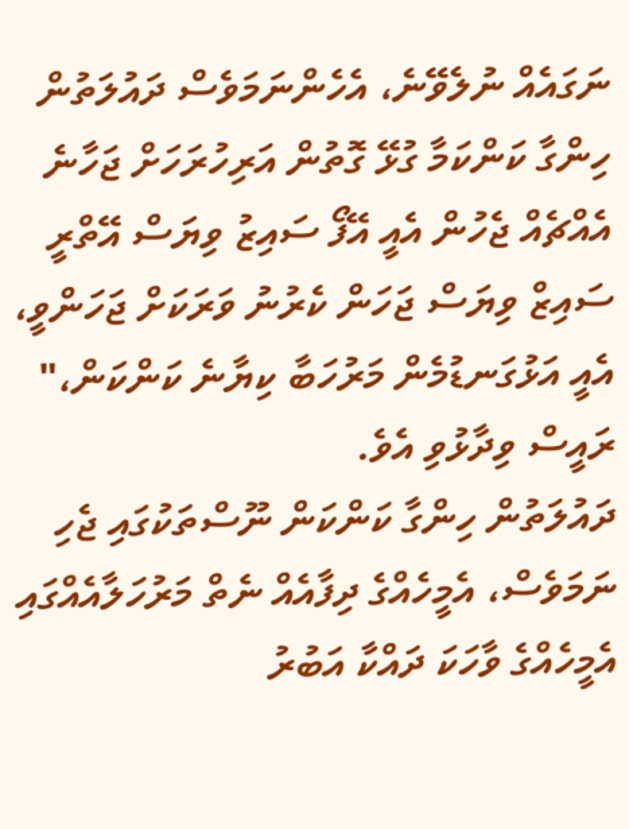ނަގައެއް ނުލެވޭނެ، އެހެންނަމަވެސް ދައުލަތުން ހިންގާ ކަންކަމާ ގުޅޭ ގޮތުން އަރިހުރަހަށް ޖަހާނެ އެއްޗެއް ޖެހުން އެއީ އޭފޯ ސައިޒު ވިޔަސް އޭތްރީ ސައިޒް ވިޔަސް ޖަހަން ކެރުނު ވަރަކަށް ޖަހަންވީ، އެއީ އަޅުގަނޑުމެން މަރުހަބާ ކިޔާނެ ކަންކަން،" ރައީސް ވިދާޅުވި އެވެ.
ދައުލަތުން ހިންގާ ކަންކަން ނޫސްތަކުގައި ޖެހި ނަމަވެސް، އެމީހެއްގެ ދިފާއެއް ނެތް މަރުހަލާއެއްގައި އެމީހެއްގެ ވާހަކަ ދައްކާ އަބުރު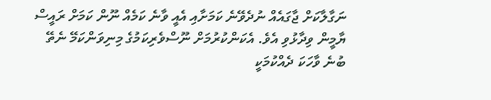ނަގާލާކަށް ޖާގައެއް ނުދެވޭނެ ކަމަށާއި އެއީ ވާނެ ކަމެއް ނޫން ކަމަށް ރައީސް ޔާމީން ވިދާޅުވި އެވެ. އެކަންކުރުމަށް ނޫސްވެރިކަމުގެ މިނިވަންކަމޭ ނެތޭ ބުނެ ވާހަކަ ދެއްކުމަކީ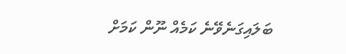ބަލައިގަނެވޭނެ ކަމެއް ނޫން ކަމަށް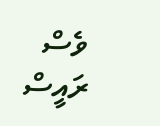ވެސް ރައީސް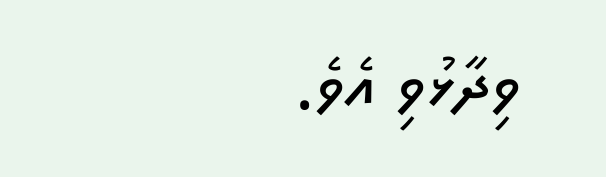ވިދާޅުވި އެވެ.